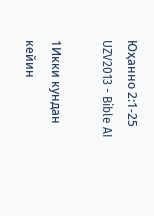Юҳанно 2:1-25 UZV2013 - Bible AI

1Икки кундан кейин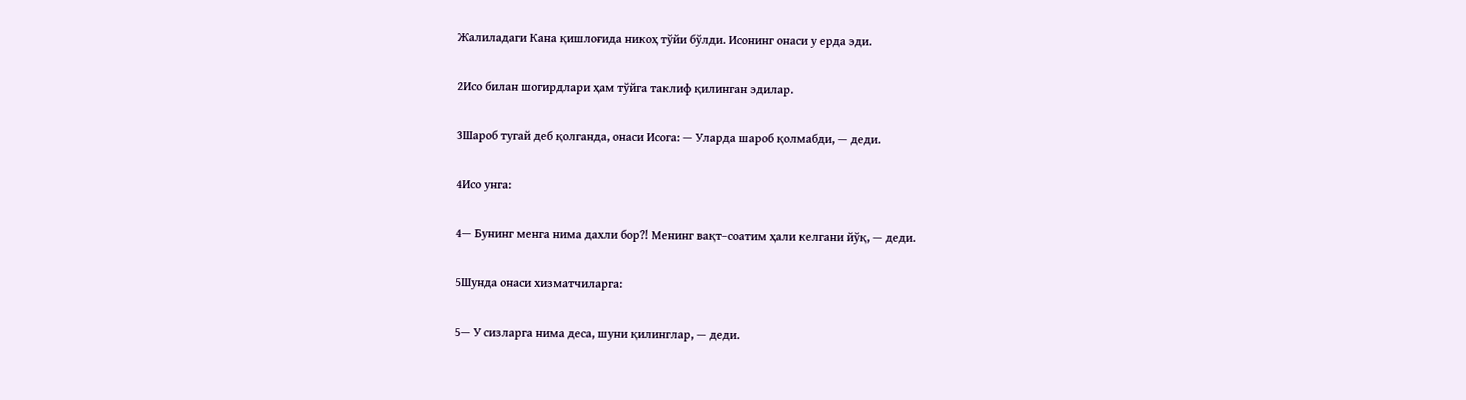Жалиладаги Кана қишлоғида никоҳ тўйи бўлди. Исонинг онаси у ерда эди.

2Исо билан шогирдлари ҳам тўйга таклиф қилинган эдилар.

3Шароб тугай деб қолганда, онаси Исога: — Уларда шароб қолмабди, — деди.

4Исо унга:

4— Бунинг менга нима дахли бор?! Менинг вақт–соатим ҳали келгани йўқ, — деди.

5Шунда онаси хизматчиларга:

5— У сизларга нима деса, шуни қилинглар, — деди.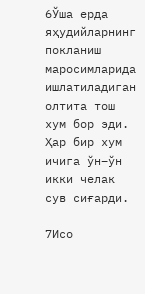6Ўша ерда яҳудийларнинг покланиш маросимларида ишлатиладиган олтита тош хум бор эди. Ҳар бир хум ичига ўн–ўн икки челак сув сиғарди.

7Исо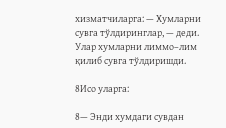хизматчиларга: — Хумларни сувга тўлдиринглар, — деди. Улар хумларни лиммо–лим қилиб сувга тўлдиришди.

8Исо уларга:

8— Энди хумдаги сувдан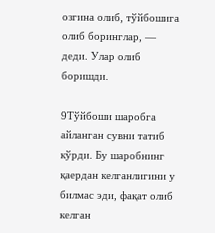озгина олиб, тўйбошига олиб боринглар, — деди. Улар олиб боришди.

9Тўйбоши шаробга айланган сувни татиб кўрди. Бу шаробнинг қаердан келганлигини у билмас эди, фақат олиб келган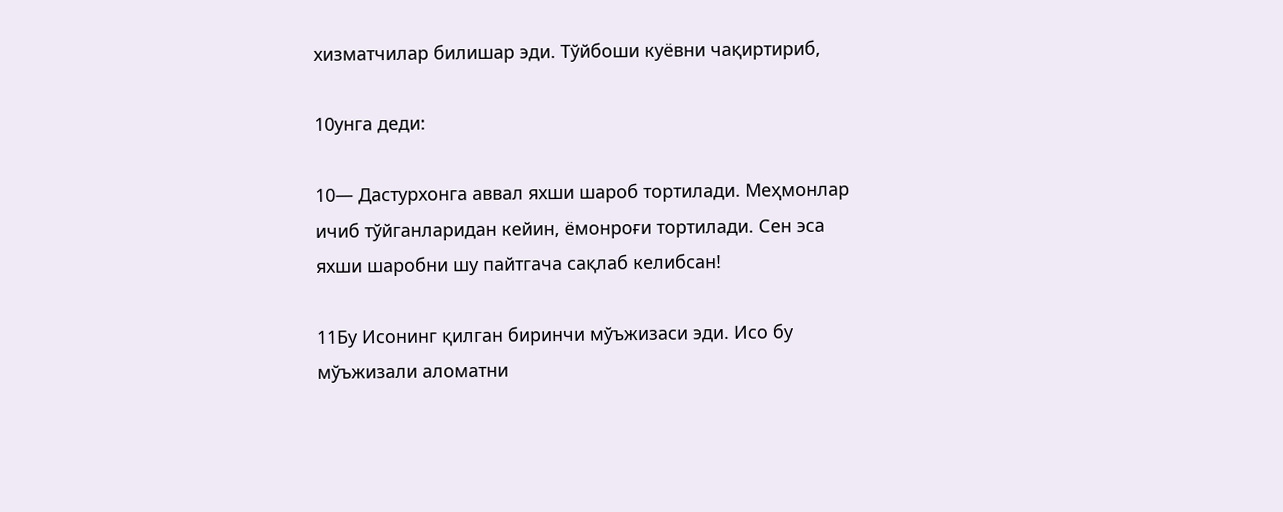хизматчилар билишар эди. Тўйбоши куёвни чақиртириб,

10унга деди:

10— Дастурхонга аввал яхши шароб тортилади. Меҳмонлар ичиб тўйганларидан кейин, ёмонроғи тортилади. Сен эса яхши шаробни шу пайтгача сақлаб келибсан!

11Бу Исонинг қилган биринчи мўъжизаси эди. Исо бу мўъжизали аломатни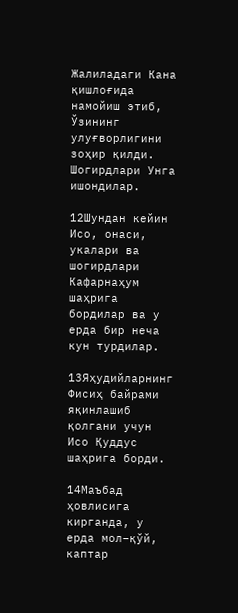Жалиладаги Кана қишлоғида намойиш этиб, Ўзининг улуғворлигини зоҳир қилди. Шогирдлари Унга ишондилар.

12Шундан кейин Исо, онаси, укалари ва шогирдлари Кафарнаҳум шаҳрига бордилар ва у ерда бир неча кун турдилар.

13Яҳудийларнинг Фисиҳ байрами яқинлашиб қолгани учун Исо Қуддус шаҳрига борди.

14Маъбад ҳовлисига кирганда, у ерда мол–қўй, каптар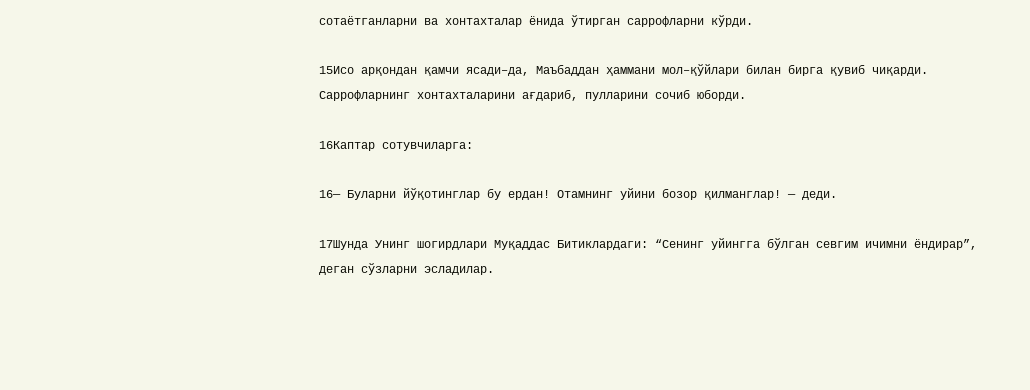сотаётганларни ва хонтахталар ёнида ўтирган саррофларни кўрди.

15Исо арқондан қамчи ясади–да, Маъбаддан ҳаммани мол–қўйлари билан бирга қувиб чиқарди. Саррофларнинг хонтахталарини ағдариб, пулларини сочиб юборди.

16Каптар сотувчиларга:

16— Буларни йўқотинглар бу ердан! Отамнинг уйини бозор қилманглар! — деди.

17Шунда Унинг шогирдлари Муқаддас Битиклардаги: “Сенинг уйингга бўлган севгим ичимни ёндирар”, деган сўзларни эсладилар.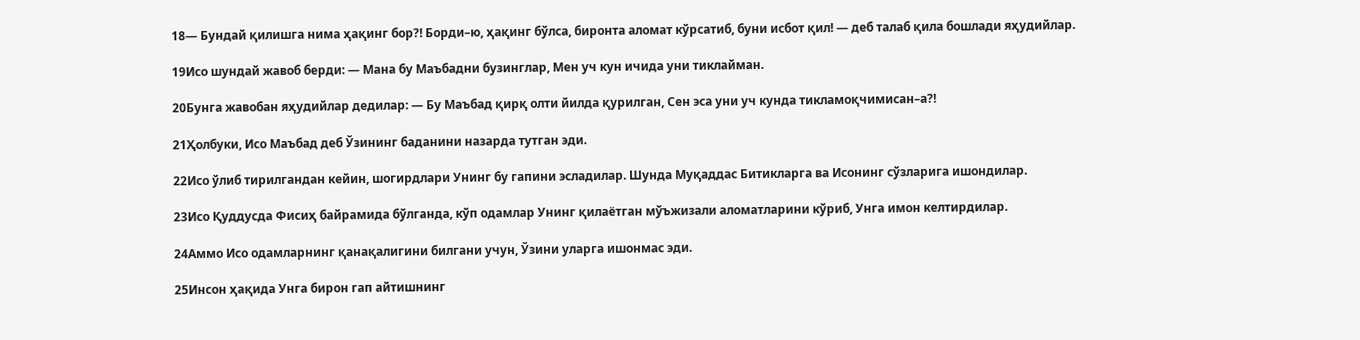18— Бундай қилишга нима ҳақинг бор?! Борди–ю, ҳақинг бўлса, биронта аломат кўрсатиб, буни исбот қил! — деб талаб қила бошлади яҳудийлар.

19Исо шундай жавоб берди: — Мана бу Маъбадни бузинглар, Мен уч кун ичида уни тиклайман.

20Бунга жавобан яҳудийлар дедилар: — Бу Маъбад қирқ олти йилда қурилган, Сен эса уни уч кунда тикламоқчимисан–а?!

21Ҳолбуки, Исо Маъбад деб Ўзининг баданини назарда тутган эди.

22Исо ўлиб тирилгандан кейин, шогирдлари Унинг бу гапини эсладилар. Шунда Муқаддас Битикларга ва Исонинг сўзларига ишондилар.

23Исо Қуддусда Фисиҳ байрамида бўлганда, кўп одамлар Унинг қилаётган мўъжизали аломатларини кўриб, Унга имон келтирдилар.

24Аммо Исо одамларнинг қанақалигини билгани учун, Ўзини уларга ишонмас эди.

25Инсон ҳақида Унга бирон гап айтишнинг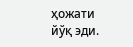ҳожати йўқ эди.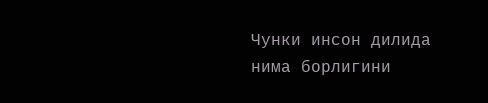Чунки инсон дилида нима борлигини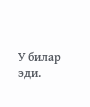У билар эди.